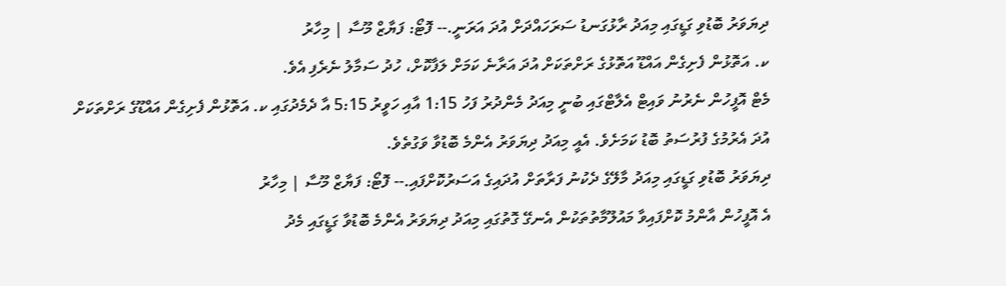ދިޔަވަރު ބޮޑުވި ގަޑީގައި މިއަދު ރާޅުގަނޑު ސަރަހައްދަށް އުދަ އަރަނީ.-- ފޮޓޯ: ފަޔާޒް މޫސާ | މިހާރު
ކ. އަތޮޅުން ފެށިގެން އައްޑޫ އަތޮޅުގެ ރަށްތަކަށް އުދަ އަރާނެ ކަމަށް ލަފާކޮށް، ހުދު ސަމާލު ނެރެފި އެވެ.
މެޓް އޮފީހުން ނެރުނު ވައިޓް އެލާޓްގައި ބުނީ މިއަދު މެންދުރު ފަހު 1:15 އާއި ހަވީރު 5:15 އާ ދެމެދުގައި ކ. އަތޮޅުން ފެށިގެން އައްޑޫގެ ރަށްތަކަށް އުދަ އެރުމުގެ ފުރުސަތު ބޮޑު ކަމަށެވެ. އެއީ މިއަދު ދިޔަވަރު އެންމެ ބޮޑުވާ ވަގުތެވެ.
ދިޔަވަރު ބޮޑުވި ގަޑީގައި މިއަދު މާލޭގެ ދެކުނު ފަރާތަށް އުދައިގެ އަސަރުކޮށްފައި.-- ފޮޓޯ: ފަޔާޒް މޫސާ | މިހާރު
އެ އޮފީހުން އާންމު ކޮށްފައިވާ މައުލޫމާތުތަކުން އެނގޭ ގޮތުގައި މިއަދު ދިޔަވަރު އެންމެ ބޮޑުވާ ގަޑީގައި މެދު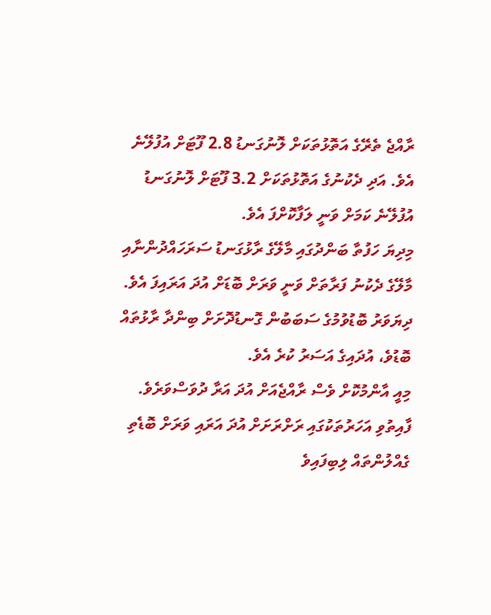ރާއްޖެ ތެރޭގެ އަތޮޅުތަކަށް ލޮނުގަނޑު 2.8 ފޫޓަށް އުފުލޭނެ އެވެ. އަދި ދެކުނުގެ އަތޮޅުތަކަށް 3.2 ފޫޓަށް ލޮނުގަނޑު އުފުލޭނެ ކަމަށް ވަނީ ލަފާކޮށްފަ އެވެ.
މިދިޔަ ހަފުތާ ބަންދުގައި މާލޭގެ ރާޅުގަނޑު ސަރަހައްދުންނާއި މާލޭގެ ދެކުނު ފަރާތަށް ވަނީ ވަރަށް ބޮޑަށް އުދަ އަރައިފަ އެވެ.
ދިޔަވަރު ބޮޑުވުމުގެ ސަބަބުން ގޮނޑުދޮށަށް ބިންދާ ރާޅުތައް ބޮޑުވެ، އުދައިގެ އަސަރު ކުރެ އެވެ.
މިއީ އާންމުކޮށް ވެސް ރާއްޖެއަށް އުދަ އަރާ ދުވަސްވަރެވެ.
ފާއިތުވި އަހަރުތަކުގައި ރަށްރަށަށް އުދަ އަރައި ވަރަށް ބޮޑެތި ގެއްލުންތައް ލިބިފައިވެ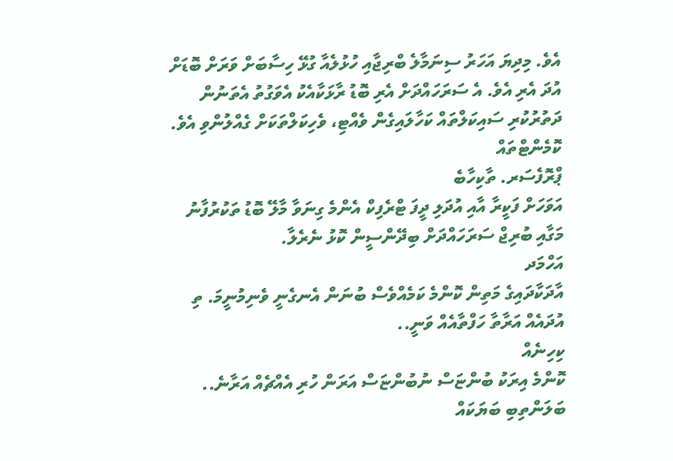އެވެ. މިދިޔަ އަހަރު ސިނަމާލެ ބްރިޖާއި ހުޅުލެއާ ގުޅޭ ހިސާބަށް ވަރަށް ބޮޑަށް އުދަ އެރި އެވެ. އެ ސަރަހައްދަށް އެރި ބޮޑު ރާޅަކާއެކު އެވަގުތު އެތަނުން ދަތުރުކުރި ސައިކަލްތައް ކަހާލައިގެން ވެއްޓި، ވެހިކަލްތަކަށް ގެއްލުންވި އެވެ.
ކޮމެންޓްތައް
ޕްރޮފެސަރ. ތާކިހާބެ
އަވަހަށް ފަކީރާ އާއި އުދަލި ދީފަ ޓްރެފިކް އެންމެ ގިނަވާ މާލޭ ބޮޑު ތަކުރުފާނު މަގާއި ބުރިޖް ސަރަހައްދަށް ބިދޭންސީން ކޮޅު ނެރެލާ.
އަހްމަދ
އާދަކާދައިގެ މަތިން ކޮންމެ ކަމެއްވެސް ބުނަން އެނގެނީ ވެނިމުނީމަ. ތި އުދައެއް އަރާތާ ހަފްތާއެއް ވަނީ..
ކިހިނެއް
ކޮންމެ އިރަކު ބުންޏަސް ނުބުންޏަސް އަރަން ހުރި އެއްޗެއް އަރާނެ.. ބަލަންތިބި ބަޔަކައް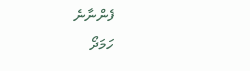ފެންނާނެ
ހަމަދޯ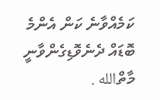ކަމެއްވާނެ ކަން އެންމެ ބޮޑައް ދެނެވޮޑިގެންވާނީ މާތްالله .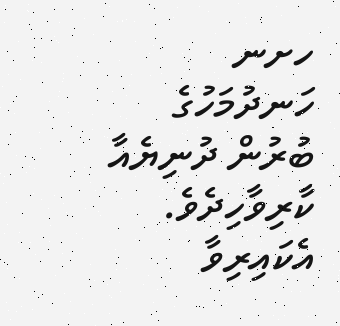ހށނ
ހަނދުމަހުގެ ބުރުން ދުނިޔެއާ ކާރިވާހިދެވެ. އެކައިރިވާ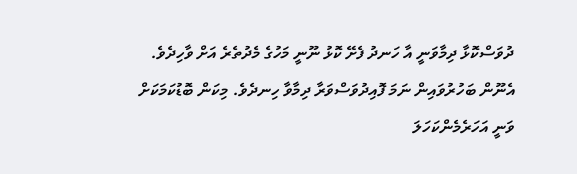ދުވަސްކޮޅާ ދިމާވަނީ އާ ހަނދު ފެށޭ ކޮޅު ނޫނީ މަހުގެ މެދުތެރެ އަށް ވާހިދެވެ. އެނޫން ބަހުރުވައިން ނަމަ ފޮއިދުވަސްވަރާ ދިމާވާ ހިނދެވެ. މިކަން ބޮޑުކަމަކަށް ވަނީ އަހަރެމެންކަހަލަ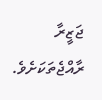ޖަޒީރާ ރާއްޖެތަކަށެވެ.